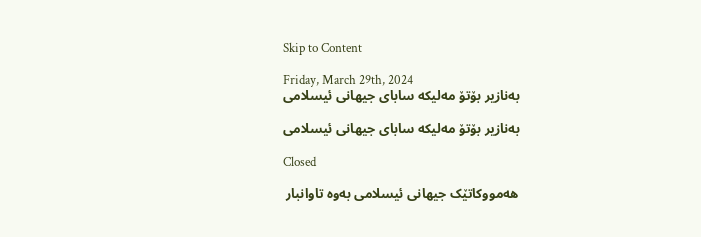Skip to Content

Friday, March 29th, 2024
بەنازیر بۆتۆ مەلیکە سابای جیهانی ئیسلامی

بەنازیر بۆتۆ مەلیکە سابای جیهانی ئیسلامی

Closed

هەمووکاتێک جیهانی ئیسلامی بەوە تاوانبار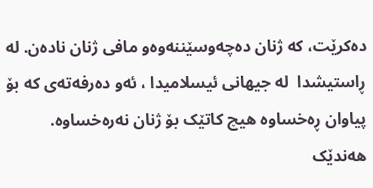دەکرێت، کە ژنان دەچەوسێننەوەو مافی ژنان نادەن. لە ڕاستیشدا  لە جیهانی ئیسلامیدا ، ئەو دەرفەتەی کە بۆ پیاوان ڕەخساوە هیچ کاتێک بۆ ژنان نەرەخساوە. هەندێک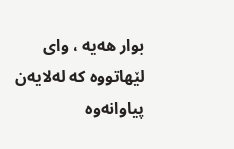بوار هەیە ، وای لێهاتووە کە لەلایەن پیاوانەوە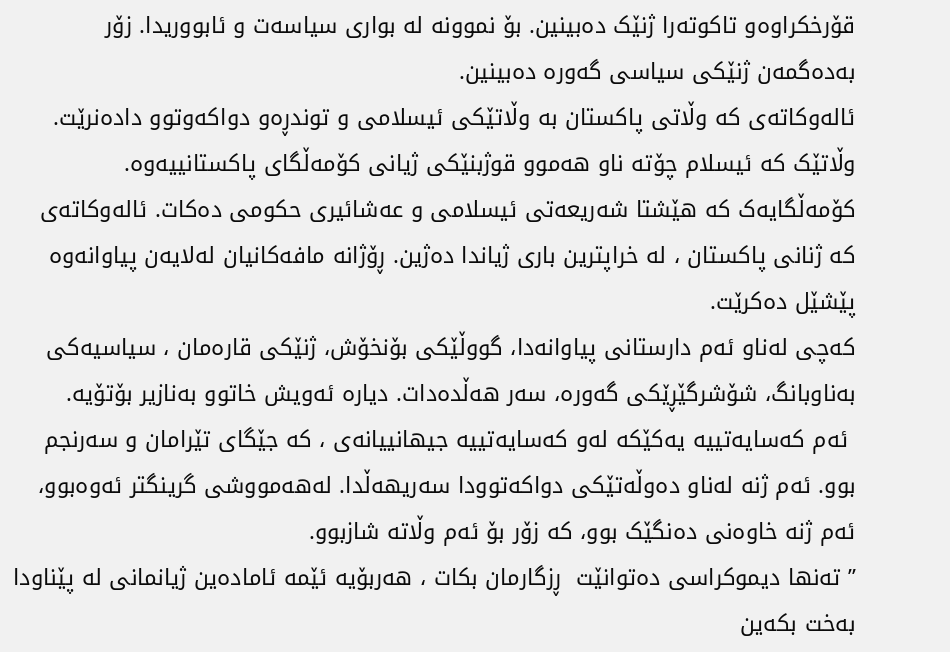قۆرخکراوەو تاکوتەرا ژنێک دەبینین. بۆ نموونە لە بواری سیاسەت و ئابووریدا. زۆر بەدەگمەن ژنێکی سیاسی گەورە دەبینین.
ئالەوکاتەی کە وڵاتی پاکستان بە وڵاتێکی ئیسلامی و توندڕەو دواکەوتوو دادەنرێت. وڵاتێک کە ئیسلام چۆتە ناو هەموو قوژبنێکی ژیانی کۆمەڵگای پاکستانییەوە. کۆمەڵگایەک کە هێشتا شەریعەتی ئیسلامی و عەشائیری حکومی دەکات. ئالەوکاتەی کە ژنانی پاکستان ، لە خراپترین باری ژیاندا دەژین. ڕۆژانە مافەکانیان لەلایەن پیاوانەوە پێشێل دەکرێت.
کەچی لەناو ئەم دارستانی پیاوانەدا، گووڵێکی بۆنخۆش، ژنێکی قارەمان ، سیاسیەکی بەناوبانگ، شۆشرگێڕێکی گەورە، سەر هەڵدەدات. دیارە ئەویش خاتوو بەنازیر بۆتۆیە.
 ئەم کەسایەتییە یەکێکە لەو کەسایەتییە جیهانییانەی ، کە جێگای تێرامان و سەرنجم بوو. ئەم ژنە لەناو دەوڵەتێکی دواکەتوودا سەریهەڵدا. لەهەمووشی گرینگتر ئەوەبوو، ئەم ژنە خاوەنی دەنگێک بوو، کە زۆر بۆ ئەم وڵاتە شازبوو.
” تەنها دیموکراسی دەتوانێت  ڕزگارمان بکات ، هەربۆیە ئێمە ئامادەین ژیانمانی لە پێناودا بەخت بکەین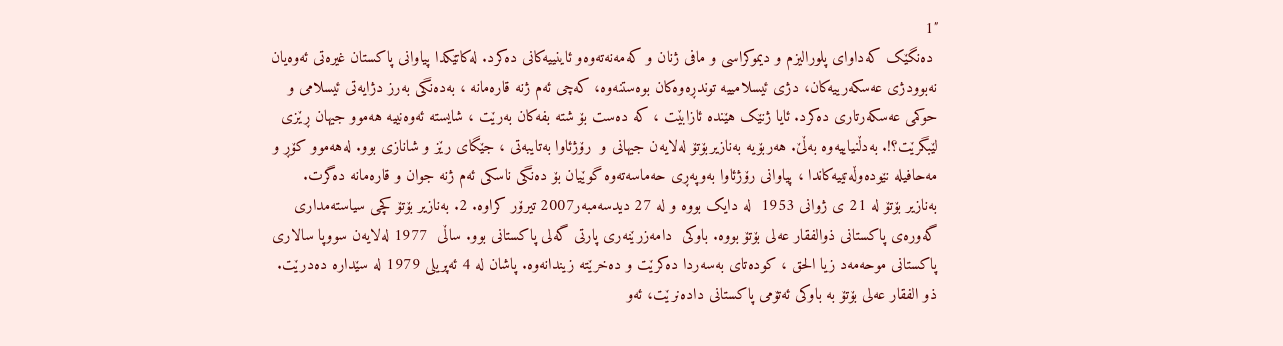1″
 دەنگێک کەداوای پلورالیزم و دیموکراسی و مافی ژنان و کەمەنەتەوەو ئاینییەکانی دەکرد. لەکاتێکدا پیاوانی پاکستان غیرەتی ئەوەیان نەبوودژی عەسکەرییەکان، دژی ئیسلامییە توندڕەوەکان بوەستنەوە، کەچی ئەم ژنە قارەمانە ، بەدەنگی بەرز دژایەتی ئیسلامی و حوکمی عەسکەرتاری دەکرد. ئایا ژنێک هێندە ئازابێت ، کە دەست بۆ شتە بفەکان بەرێت ، شایستە ئەوەنییە هەموو جیهان ڕێزی لێبگرێت؟!. بەدڵنیاییەوە بەڵێ. هەربۆیە بەنازیربۆتۆ لەلایەن جیهانی و  رۆژئاوا بەتایبەتی ، جێگای رێز و شانازی بوو. لەهەموو کۆڕ و مەحافیلە نێودەوڵەتییەکاندا ، پیاوانی رۆژئاوا بەوپەڕی حەماسەتەوە گوێیان بۆ دەنگی ناسکی ئەم ژنە جوان و قارەمانە دەگرت.
بەنازیر بۆتۆ لە 21 ی ژوانی 1953  لە دایک بووە و لە 27 دیدسەمبەر2007 تیرۆر کراوە. 2. بەنازیر بۆتۆ کچی سیاستەمداری گەورەی پاکستانی ذوالفقار عەلی بۆتۆ بووە. باوکی  دامەزرێنەری پارتی گەلی پاکستانی بوو. ساڵی  1977 لەلایەن سووپا سالاری پاکستانی موحەمەد زیا الحق ، کودەتای بەسەردا دەکرێت و دەخرێتە زیندانەوە. پاشان لە 4 ئەپریلی 1979 لە سێدارە دەدرێت. ذو الفقار عەلی بۆتۆ بە باوکی ئەتۆمی پاکستانی دادەنرێت، ئەو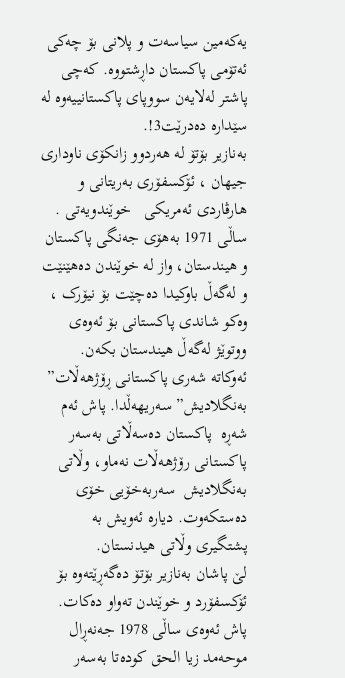یەکەمین سیاسەت و پلانی بۆ چەکی ئەتۆمی پاکستان داڕشتووە. کەچی  پاشتر لەلایەن سووپای پاکستانییەوە لە سێدارە دەدرێت3!.
بەنازیر بۆتۆ لە هەردوو زانکۆی ناوداری جیهان ، ئۆکسفۆری بەریتانی و هارڤاردی ئەمریکی   خوێندویەتی . ساڵی 1971 بەهۆی جەنگی پاکستان و هیندستان، واز لە خوێندن دەهێنێت و لەگەڵ باوکیدا دەچێت بۆ نیۆرک ، وەکو شاندی پاکستانی بۆ ئەوەی ووتوێژ لەگەڵ هیندستان بکەن. ئەوکاتە شەری پاکستانی ڕۆژهەڵات” بەنگلادیش” سەریهەڵدا. پاش ئەم شەڕە  پاکستان دەسەڵاتی بەسەر پاکستانی رۆژهەڵات نەماو، وڵاتی بەنگلادیش  سەربەخۆیی خۆی دەستکەوت. دیارە ئەویش بە پشتگیری وڵاتی هیدنستان.
لێ پاشان بەنازیر بۆتۆ دەگەڕێتەوە بۆ ئۆکسفۆرد و خوێندن تەواو دەکات. پاش ئەوەی ساڵی 1978 جەنەڕال موحەمد زیا الحق کودەتا بەسەر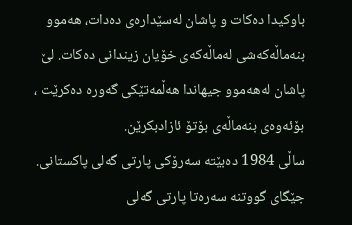باوکیدا دەکات و پاشان لەسێدارەی دەدات، هەموو بنەماڵەکەشی لەماڵەکەی خۆیان زیندانی دەکات. لێ پاشان لەهەموو جیهاندا هەڵمەتێکی گەورە دەکرێت ، بۆئەوەی بنەماڵەی بۆتۆ ئازادبکرێن.
ساڵی 1984 دەبێتە سەرۆکی پارتی گەلی پاکستانی. جێگای گووتنە سەرەتا پارتی گەلی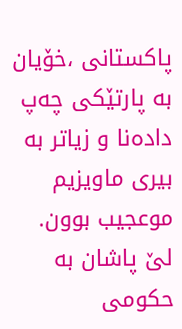پاکستانی ،خۆیان بە پارتێکی چەپ دادەنا و زیاتر بە بیری ماویزیم موعجیب بوون. لێ پاشان بە حکومی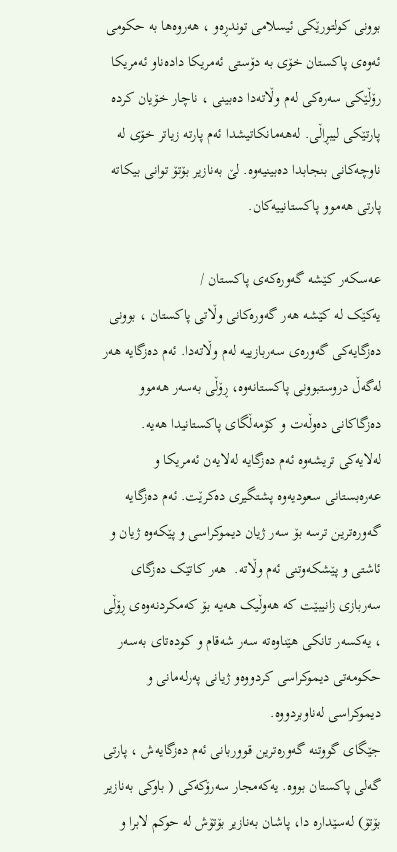بوونی کولتورێکی ئیسلامی توندڕەو ، هەروەها بە حکومی ئەوەی پاکستان خۆی بە دۆستی ئەمریکا دادەناو ئەمریکا رۆڵێکی سەرەکی لەم وڵاتەدا دەبینی ، ناچار خۆیان کردە پارتێکی لیبڕاڵی. لەهەمانکاتیشدا ئەم پارتە زیاتر خۆی لە ناوچەکانی بنجابدا دەبینیەوە. لێ بەنازیر بۆتۆ توانی بیکاتە پارتی هەموو پاکستانییەکان.

عەسکەر کێشە گەورەکەی پاکستان /
یەکێک لە کێشە هەر گەورەکانی وڵاتی پاکستان ، بوونی دەزگایەکی گەورەی سەربازییە لەم وڵاتەدا. ئەم دەزگایە هەر لەگەڵ دروستبوونی پاکستانەوە، ڕۆڵی بەسەر هەموو دەزگاکانی دەوڵەت و کۆمەڵگای پاکستانیدا هەیە. لەلایەکی تریشەوە ئەم دەزگایە لەلایەن ئەمریکا و عەرەبستانی سعودیەوە پشتگیری دەکرێت. ئەم دەزگایە گەورەترین ترسە بۆ سەر ژیان دیموکراسی و پێکەوە ژیان و ئاشتی و پێشکەوتنی ئەم وڵاتە.  هەر کاتێک دەزگای سەربازی زانیبێت کە هەوڵیک هەیە بۆ کەمکردنەوەی ڕۆڵی ، یەکسەر تانکی هێناوەتە سەر شەقام و کودەتای بەسەر حکومەتی دیموکراسی کردووەو ژیانی پەرلەمانی و دیموکراسی لەناوبردووە.
جێگای گووتنە گەورەترین قووربانی ئەم دەزگایەش ، پارتی گەلی پاکستان بووە. یەکەمجار سەرۆکەکی ( باوکی بەنازیر بۆتۆ) لەسێدارە دا، پاشان بەنازیر بۆتۆش لە حوکم لابرا و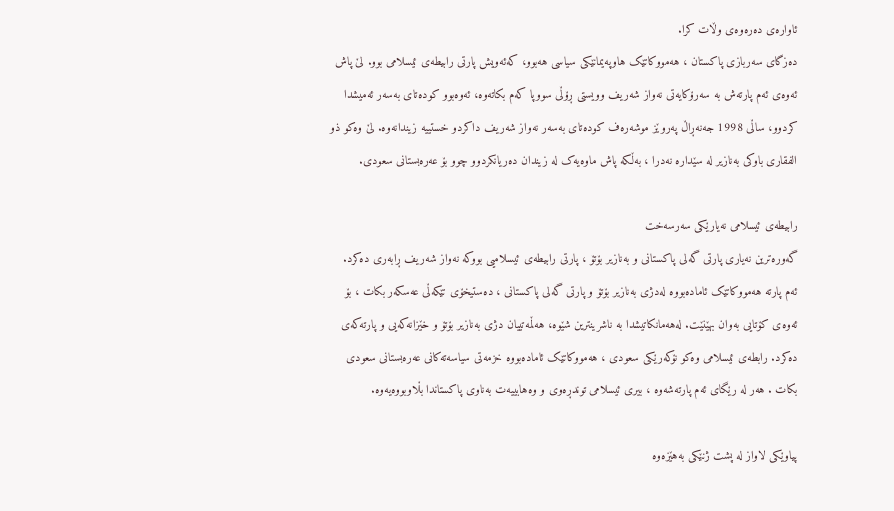ئاوارەی دەرەوەی وڵات کرا.
دەزگای سەربازی پاکستان ، هەمووکاتێک هاوپەیمانێکی سیاسی هەبوو، کەئەویش پارتی رابیطەی ئیسلامی بوو. لێ پاش ئەوەی ئەم پارتەش بە سەرۆکایەتی نەواز شەریف وویستی ڕۆڵی سووپا کەم بکاتەوە، ئەوەبوو کودەتای بەسەر ئەمیشدا کردوو، ساڵی 1998 جەنەڕاڵ پەروێز موشەرەف کودەتای بەسەر نەواز شەریف داکردو خستییە زیندانەوە. لێ وەکو ذو الفقاری باوکی بەنازیر لە سێدارە نەدرا ، بەڵکە پاش ماوەیەک لە زیندان دەریانکردوو چوو بۆ عەرەبستانی سعودی.

رابیطەی ئیسلامی نەیارێکی سەرسەخت
گەورەترین نەیاری پارتی گەلی پاکستانی و بەنازیر بۆتۆ ، پارتی رابیطەی ئیسلامیی بووکە نەواز شەریف ڕابەری دەکرد. ئەم پارتە هەمووکاتێک ئامادەبووە لەدژی بەنازیر بۆتۆ و پارتی گەلی پاکستانی ، دەستیخۆی تێکەڵی عەسکەر بکات ، بۆ ئەوەی کۆتایی بەوان بهێنێت. لەهەمانکاتیشدا بە ناشرینترین شێوە، هەڵمەتییان دژی بەنازیر بۆتۆ و خێزانەکەیی و پارتەکەی دەکرد. رابطەی ئیسلامی وەکو نۆکەرێکی سعودی ، هەمووکاتێک ئامادەبووە خزمەتی سیاسەتەکانی عەرەبستانی سعودی بکات . هەر لە رێگای ئەم پارتەشەوە ، بیری ئیسلامی توندڕەوی و وەهابییەت بەناوی پاکستاندا بڵاوبووەیەوە.

پیاوێکی لاواز لە پشت ژنێکی بەهێزەوە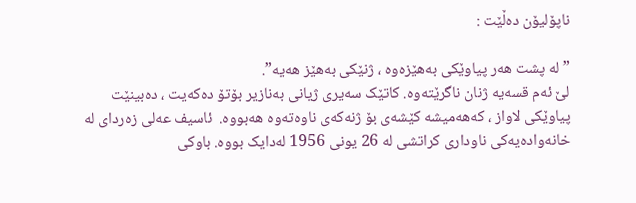ناپۆلیۆن دەڵێت :

” لە پشت هەر پیاوێکی بەهێزەوە ، ژنێکی بەهێز هەیە”.
لێ ئەم قسەیە ژنان ناگرێتەوە. کاتێک سەیری ژیانی بەنازیر بۆتۆ دەکەیت ، دەبینێت پیاوێکی لاواز ، کەهەمیشە کێشەی بۆ ژنەکەی ناوەتەوە هەبووە.  ئاسیف عەلی زەردای لە خانەوادەیەکی ناوداری کراتشی لە 26 یونی 1956 لەدایک بووە. باوکی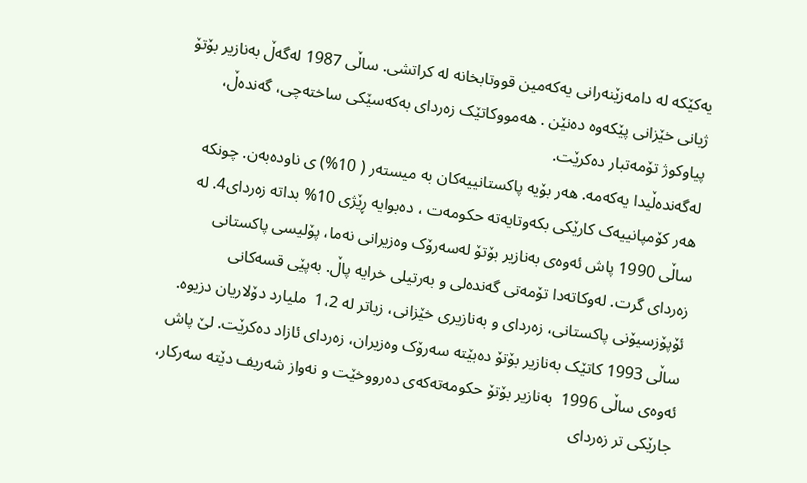یەکێکە لە دامەزێنەرانی یەکەمین قووتابخانە لە کراتشی. ساڵی 1987 لەگەڵ بەنازیر بۆتۆ ژیانی خێزانی پێکەوە دەنێن . هەمووکاتێک زەردای بەکەسێکی ساختەچی، گەندەڵ، پیاوکوژ تۆمەتبار دەکرێت.
لەگەندەڵیدا یەکەمە. هەر بۆیە پاکستانییەکان بە میستەر ( 10%) ی ناودەبەن. چونکە هەر کۆمپانییەک کارێکی بکەوتایەتە حکومەت ، دەبوایە ڕێژی 10% بداتە زەردای4. لە ساڵی 1990 پاش ئەوەی بەنازیر بۆتۆ لەسەرۆک وەزیرانی نەما، پۆلیسی پاکستانی زەردای گرت. لەوکاتەدا تۆمەتی گەندەلی و بەرتیلی خرایە پاڵ. بەپێی قسەکانی ئۆپۆزسیۆنی پاکستانی، زەردای و بەنازیری خێزانی، زیاتر لە 1،2  ملیارد دۆلاریان دزیوە. ساڵی 1993 کاتێک بەنازیر بۆتۆ دەبێتە سەرۆک وەزیران، زەردای ئازاد دەکرێت. لێ پاش ئەوەی ساڵی 1996  بەنازیر بۆتۆ حکومەتەکەی دەرووخێت و نەواز شەریف دێتە سەرکار، جارێکی تر زەردای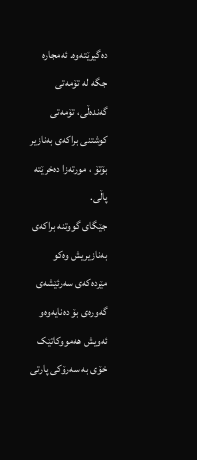دەگیرێتەوە. ئەمجارە جگە لە تۆمەتی گەندەڵی، تۆمەتی کوشتنی براکەی بەنازیر بۆتۆ ، مورتەزا دەخرێتە پاڵی.
جێگای گووتنە براکەی بەنازیریش وەکو مێردەکەی سەرئێشەی گەورەی بۆ دەنایەوەو ئەویش هەمووکاتێک خۆی بە سەرۆکی پارتی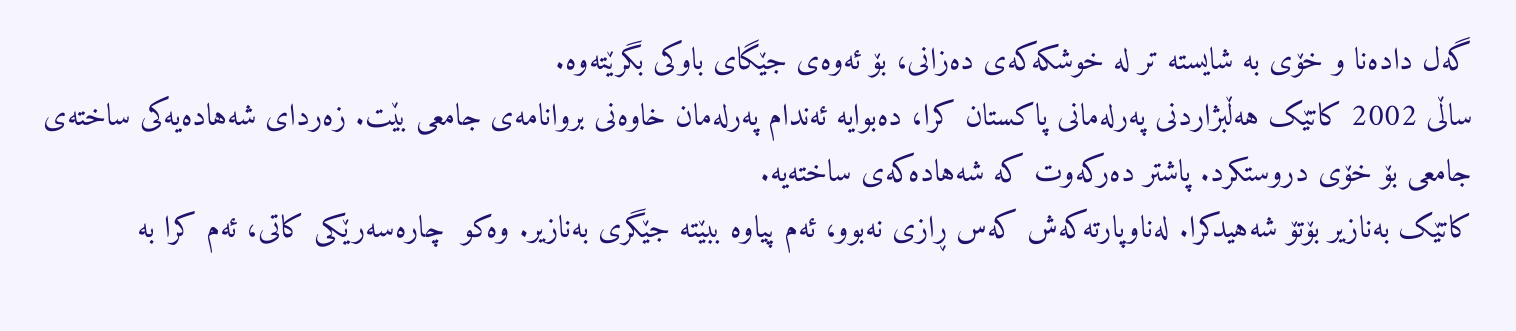گەل دادەنا و خۆی بە شایستە تر لە خوشکەکەی دەزانی، بۆ ئەوەی جێگای باوکی بگرێتەوە.
ساڵی 2002 کاتێک هەڵبژاردنی پەرلەمانی پاکستان کرا، دەبوایە ئەندام پەرلەمان خاوەنی بروانامەی جامعی بێت. زەردای شەهادەیەکی ساختەی جامعی بۆ خۆی دروستکرد. پاشتر دەرکەوت کە شەهادەکەی ساختەیە.
کاتێک بەنازیر بۆتۆ شەهیدکرا. لەناوپارتەکەش کەس ڕازی نەبوو، ئەم پیاوە ببێتە جێگری بەنازیر. وەکو  چارەسەرێکی کاتی، ئەم کرا بە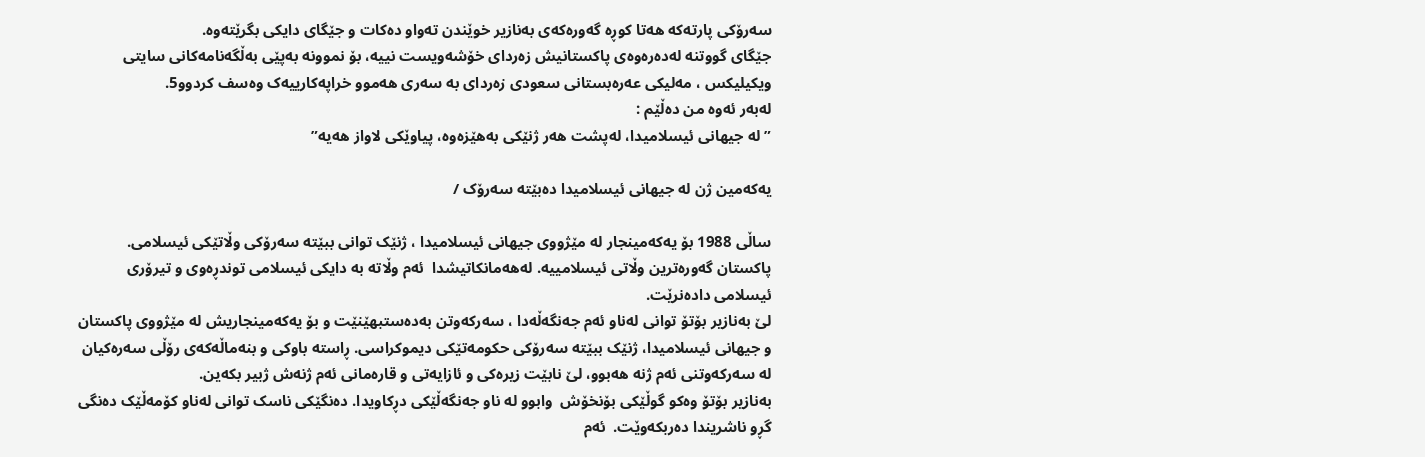سەرۆکی پارتەکە هەتا کوڕە گەورەکەی بەنازیر خوێندن تەواو دەکات و جێگای دایکی بگرێتەوە.
جێگای گووتنە لەدەرەوەی پاکستانیش زەردای خۆشەویست نییە، بۆ نموونە بەپێی بەڵگەنامەکانی سایتی ویکیلیکس ، مەلیکی عەرەبستانی سعودی زەردای بە سەری هەموو خراپەکارییەک وەسف کردوو5.
لەبەر ئەوە من دەڵێم :
” لە جیهانی ئیسلامیدا، لەپشت هەر ژنێکی بەهێزەوە، پیاوێکی لاواز هەیە”

یەکەمین ژن لە جیهانی ئیسلامیدا دەبێتە سەرۆک /

ساڵی 1988 بۆ یەکەمینجار لە مێژووی جیهانی ئیسلامیدا ، ژنێک توانی ببێتە سەرۆکی وڵاتێکی ئیسلامی. پاکستان گەورەترین وڵاتی ئیسلامییە. لەهەمانکاتیشدا  ئەم وڵاتە بە دایکی ئیسلامی توندڕەوی و تیرۆری ئیسلامی دادەنرێت.
لێ بەنازیر بۆتۆ توانی لەناو ئەم جەنگەڵەدا ، سەرکەوتن بەدەستبهێنێت و بۆ یەکەمینجاریش لە مێژووی پاکستان و جیهانی ئیسلامیدا، ژنێک ببێتە سەرۆکی حکومەتێکی دیموکراسی. ڕاستە باوکی و بنەماڵەکەی رۆڵی سەرەکیان لە سەرکەوتنی ئەم ژنە هەبوو، لێ نابێت زیرەکی و ئازایەتی و قارەمانی ئەم ژنەش ژبیر بکەین.
بەنازیر بۆتۆ وەکو گوڵێکی بۆنخۆش  وابوو لە ناو جەنگەڵێکی دڕکاویدا. دەنگێکی ناسک توانی لەناو کۆمەڵێک دەنگی گڕو ناشریندا دەربکەوێت.  ئەم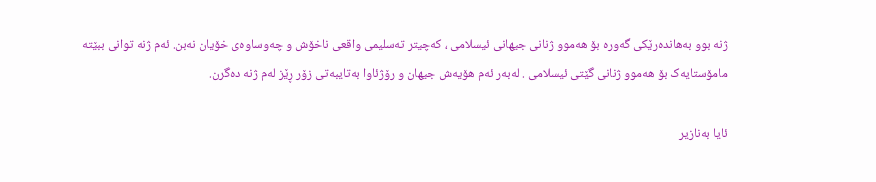ژنە بوو بەهاندەرێکی گەورە بۆ هەموو ژنانی جیهانی ئیسلامی ، کەچیتر تەسلیمی واقعی ناخۆش و چەوساوەی خۆیان نەبن. ئەم ژنە توانی ببێتە مامۆستایەک بۆ هەموو ژنانی گێتی ئیسلامی . لەبەر ئەم هۆیەش جیهان و رۆژئاوا بەتایبەتی زۆر ڕێز لەم ژنە دەگرن.

ئایا بەنازیر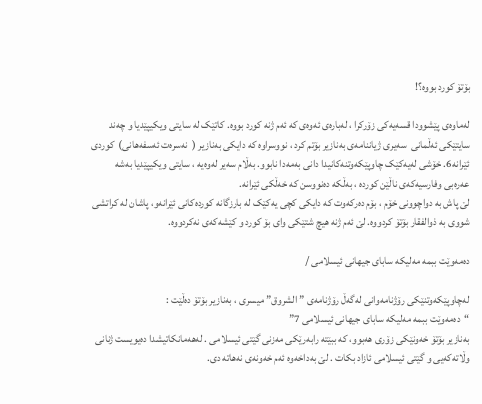بۆتۆ کورد بووە؟!

لەماوەی پێشوودا قسەیەکی زۆرکرا ، لەبارەی ئەوەی کە ئەم ژنە کورد بووە. کاتێک لە سایتی ویکیپێدیا و چەند سایتێکی ئەڵمانی  سەیری ژیاننامەی بەنازیر بۆتم کرد ، نووسراوە کە دایکی بەنازیر (  نەسرەت ئەسفەهانی)  کوردی ئێرانە6. خۆشی لەیەکێک چاوپێکەوتنەکانیدا دانی بەمەدا نابوو. بەڵام سەیر لەوەیە ، سایتی ویکیپێدیا بەشە عەرەبی وفارسیەکەی ناڵێن کوردە ، بەڵکە دەنووسن کە خەڵكی ئێرانە.
لێ پاش بە دواچوونی خۆم ، بۆم دەرکەوت کە دایکی کچی یەکێک لە بارزگانە کوردەکانی ئێرانەو، پاشان لە کراتشی شووی بە ذوالفقار بۆتۆ کردووە. لێ ئەم ژنە هیچ شتێکی وای بۆ کورد و کێشەکەی نەکردووە.

دەمەوێت ببمە مەلیکە سابای جیهانی ئیسلامی /

لەچاوپێکەوتنێکی رۆژنامەوانی لەگەڵ رۆژنامەی ” الشروق” میسری ، بەنازیر بۆتۆ دەڵێت :
“دەمەوێت ببمە مەلیکە سابای جیهانی ئیسلامی 7”
بەنازیر بۆتۆ خەونێکی زۆری هەبوو، کە ببێتە رابەرێکی مەزنی گێتی ئیسلامی . لەهەمانکاتیشدا دەیویست ژنانی وڵاتەکەیی و گێتی ئیسلامی ئازاد بکات . لێ بەداخەوە ئەم خەونەی نەهاتە دی.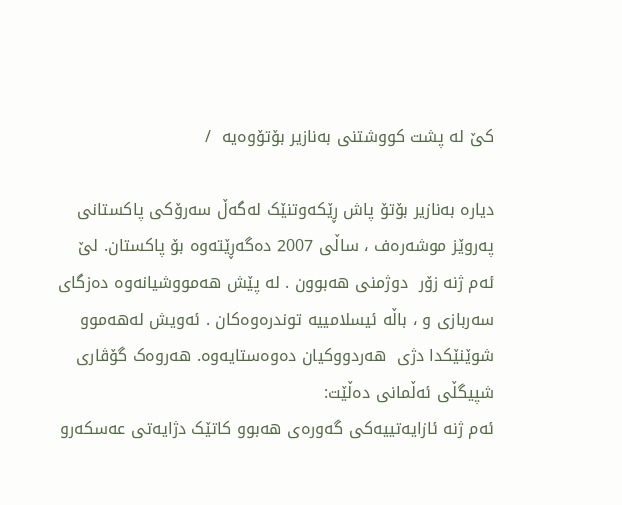کێ لە پشت کووشتنی بەنازیر بۆتۆوەیە  /

دیارە بەنازیر بۆتۆ پاش ڕێکەوتنێک لەگەڵ سەرۆکی پاکستانی پەروێز موشەرەف ، ساڵی 2007 دەگەڕێتەوە بۆ پاکستان. لێ ئەم ژنە زۆر  دوژمنی هەبوون . لە پێش هەمووشیانەوە دەزگای سەربازی و ، باڵە ئیسلامییە توندرەوەکان . ئەویش لەهەموو شوێنێکدا دژی  هەردووکیان دەوەستایەوە. هەروەک گۆڤاری شپیگڵی ئەڵمانی دەڵێت:
ئەم ژنە ئازایەتییەکی گەورەی هەبوو کاتێک دژایەتی عەسکەرو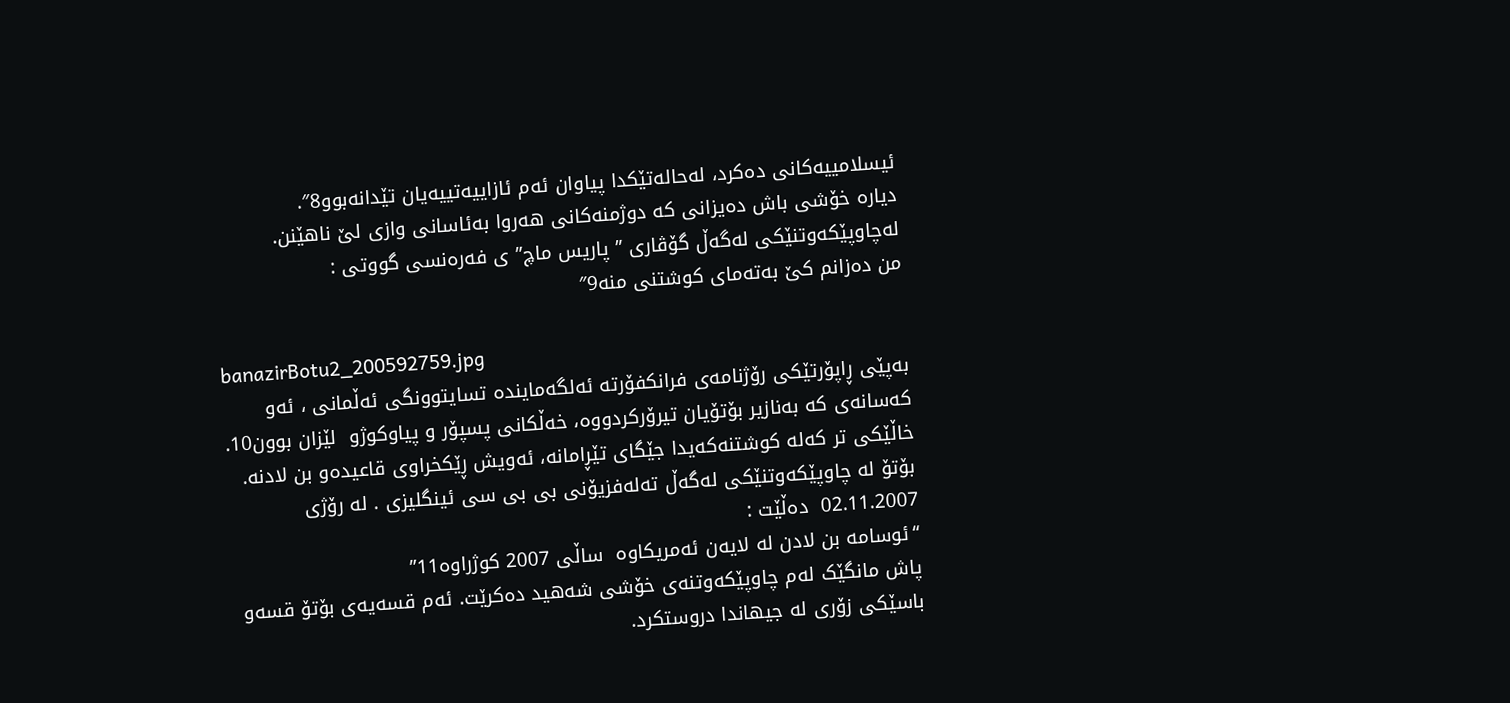ئیسلامییەکانی دەکرد، لەحالەتێکدا پیاوان ئەم ئازاییەتییەیان تێدانەبوو8″.
دیارە خۆشی باش دەیزانی کە دوژمنەکانی هەروا بەئاسانی وازی لێ ناهێنن.
لەچاوپێکەوتنێکی لەگەڵ گۆڤاری ” پاریس ماچ” ی فەرەنسی گووتی :
من دەزانم کێ بەتەمای کوشتنی منە9″

banazirBotu2_200592759.jpg
بەپێی ڕاپۆرتێکی رۆژنامەی فرانکفۆرتە ئەلگەمایندە تسایتوونگی ئەڵمانی ، ئەو کەسانەی کە بەنازیر بۆتۆیان تیرۆرکردووە، خەڵکانی پسپۆر و پیاوکوژو  لێزان بوون10.
خاڵێکی تر کەلە کوشتنەکەیدا جێگای تێڕامانە، ئەویش ڕێکخراوی قاعیدەو بن لادنە. بۆتۆ لە چاوپێکەوتنێکی لەگەڵ تەلەفزیۆنی بی بی سی ئینگلیزی . لە رۆژی  02.11.2007  دەڵێت :
“ئوسامە بن لادن لە لایەن ئەمریکاوە  ساڵی 2007 کوژراوە11”
پاش مانگێک لەم چاوپێکەوتنەی خۆشی شەهید دەکرێت. ئەم قسەیەی بۆتۆ قسەو باسێکی زۆری لە جیهاندا دروستکرد.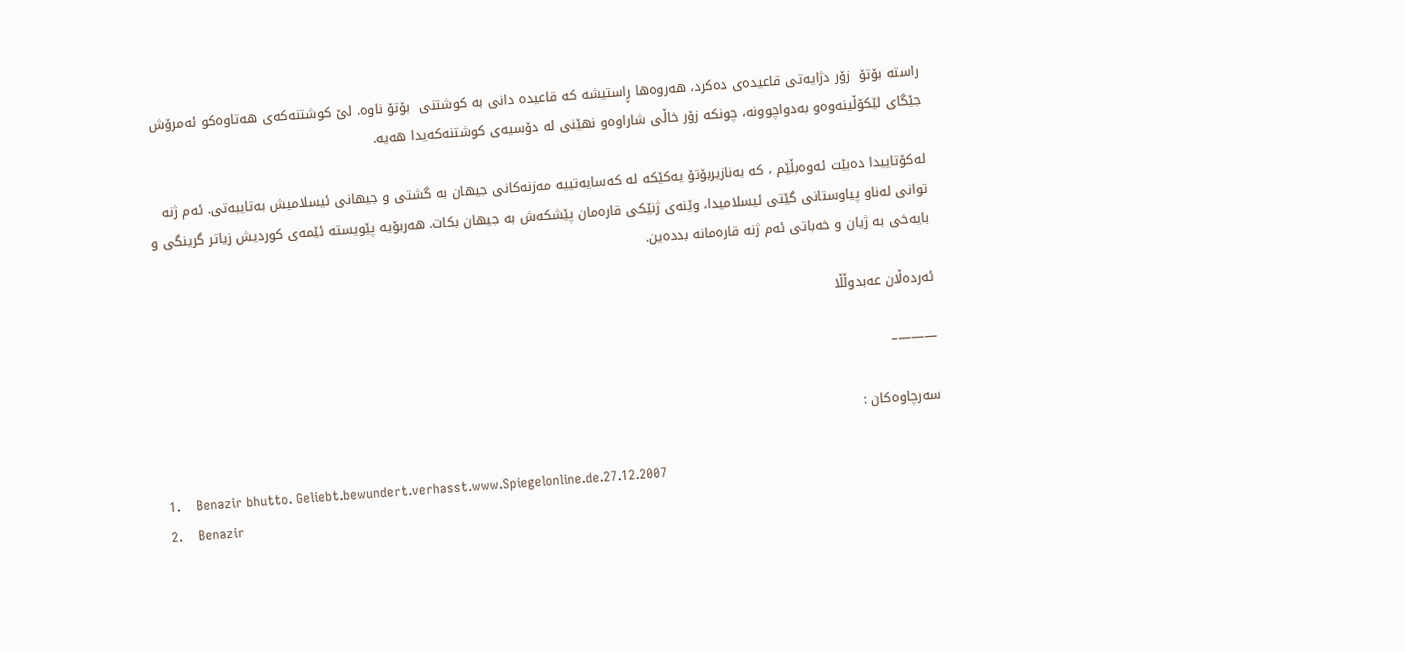راستە بۆتۆ  زۆر دژایەتی قاعیدەی دەکرد، هەروەها ڕاستیشە کە قاعیدە دانی بە کوشتنی  بۆتۆ ناوە. لێ کوشتنەکەی هەتاوەکو ئەمرۆش جێگای لێکۆڵینەوەو بەدواچوونە، چونکە زۆر خاڵی شاراوەو نهێنی لە دۆسیەی کوشتنەکەیدا هەیە.

لەکۆتاییدا دەبێت ئەوەبڵێم ، کە بەنازیربۆتۆ یەکێکە لە کەسایەتییە مەزنەکانی جیهان بە گشتی و جیهانی ئیسلامیش بەتایبەتی. ئەم ژنە توانی لەناو پیاوستانی گێتی ئیسلامیدا، وێنەی ژنێکی قارەمان پێشکەش بە جیهان بکات. هەربۆیە پێویستە ئێمەی کوردیش زیاتر گرینگی و بایەخی بە ژیان و خەباتی ئەم ژنە قارەمانە بددەین.

ئەردەڵان عەبدوڵڵا

———–

سەرچاوەکان :

1.    Benazir bhutto. Geliebt.bewundert.verhasst.www.Spiegelonline.de.27.12.2007
2.    Benazir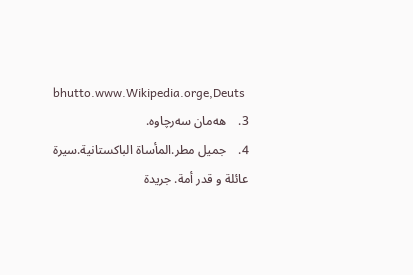bhutto.www.Wikipedia.orge,Deuts
3.    هەمان سەرچاوە.
4.    جمیل مطر.المأساة الباکستانیة.سیرة عائلة و قدر أمة. جریدة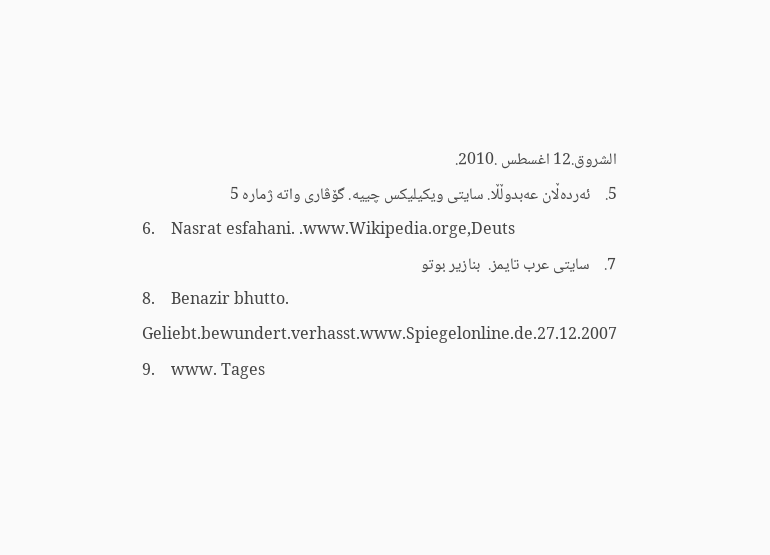الشروق.12 اغسطس .2010.
5.    ئەردەڵان عەبدوڵڵا. سایتی ویکیلیکس چییە. گۆڤاری واتە ژمارە 5
6.    Nasrat esfahani. .www.Wikipedia.orge,Deuts
7.    سایتی عرب تایمز.  بنازیر بوتو
8.    Benazir bhutto. Geliebt.bewundert.verhasst.www.Spiegelonline.de.27.12.2007
9.    www. Tages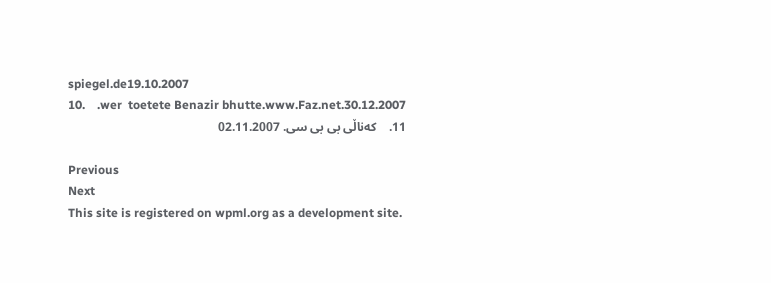spiegel.de19.10.2007
10.    .wer  toetete Benazir bhutte.www.Faz.net.30.12.2007
11.    کەناڵی بی بی سی. 02.11.2007

Previous
Next
This site is registered on wpml.org as a development site.